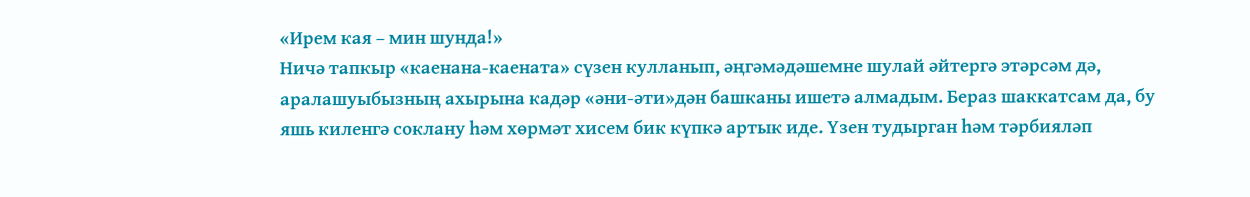«Ирем кая – мин шунда!»
Ничә тапкыр «каенана-каената» сүзен кулланып, әңгәмәдәшемне шулай әйтергә этәрсәм дә, аралашуыбызның ахырына кадәр «әни-әти»дән башканы ишетә алмадым. Бераз шаккатсам да, бу яшь киленгә соклану һәм хөрмәт хисем бик күпкә артык иде. Үзен тудырган һәм тәрбияләп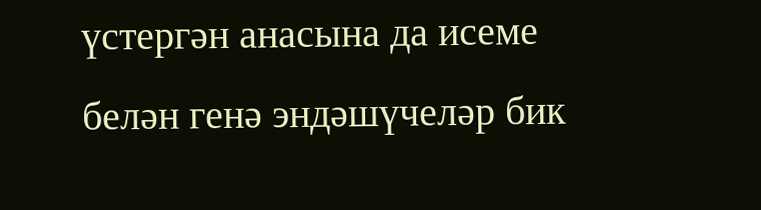үстергән анасына да исеме белән генә эндәшүчеләр бик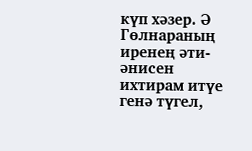күп хәзер. Ә Гөлнараның иренең әти-әнисен ихтирам итүе генә түгел,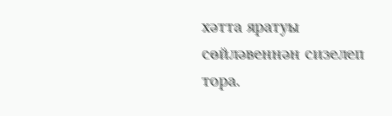хәтта яратуы сөйләвеннән сизелеп тора.